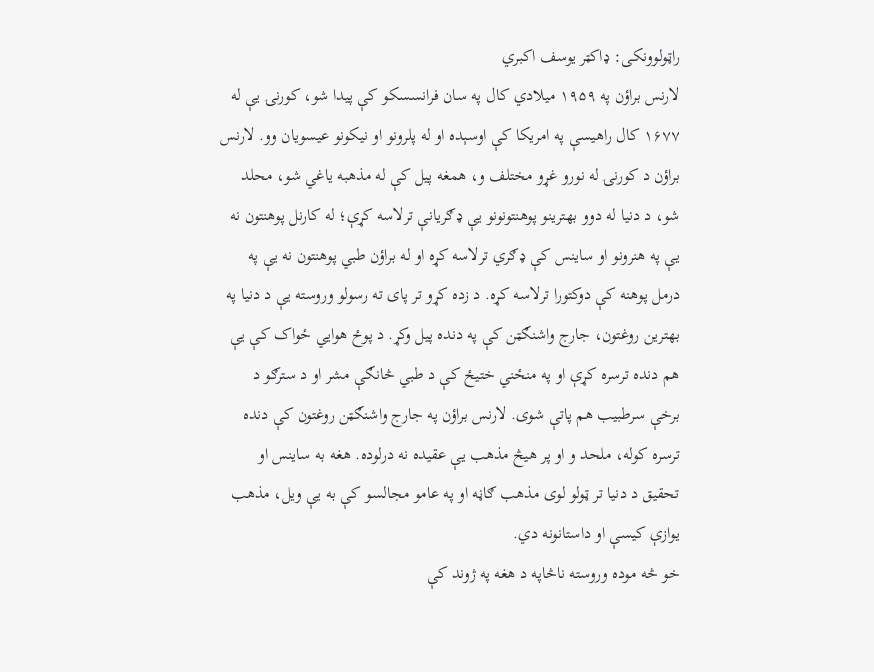راټولوونکی: ډاکټر یوسف اکبري
لارنس براؤن په ۱۹۵۹ ميلادي کال په سان فرانسسکو کې پيدا شو، کورنۍ يې له ۱۶۷۷ کال راهيسې په امريکا کې اوسېده او له پلرونو او نيکونو عيسويان وو. لارنس براؤن د کورنۍ له نورو غړو مختلف و، همغه پيل کې له مذهبه ياغي شو، محلد شو، د دنيا له دوو بهترينو پوهنتونونو يې ډګريانې ترلاسه کړې؛ له کارنل پوهنتون نه يې په هنرونو او ساينس کې ډګري ترلاسه کړه او له براؤن طبي پوهنتون نه يې په درمل پوهنه کې دوکتورا ترلاسه کړه. د زده کړو تر پای ته رسولو وروسته يې د دنيا په بهترين روغتون، جارج واشنګټن کې په دنده پيل وکړ. د پوځ هوايي ځواک کې يې هم دنده ترسره کړې او په منځني ختيځ کې د طبي څانګې مشر او د سترګو د برخې سرطبيب هم پاتې شوی. لارنس براؤن په جارج واشنګټن روغتون کې دنده ترسره کوله، ملحد و او پر هيڅ مذهب يې عقيده نه درلوده. هغه به ساينس او تحقيق د دنيا تر ټولو لوی مذهب ګاڼه او په عامو مجالسو کې به يې ويل، مذهب يوازې کيسې او داستانونه دي.
خو څه موده وروسته ناڅاپه د هغه په ژوند کې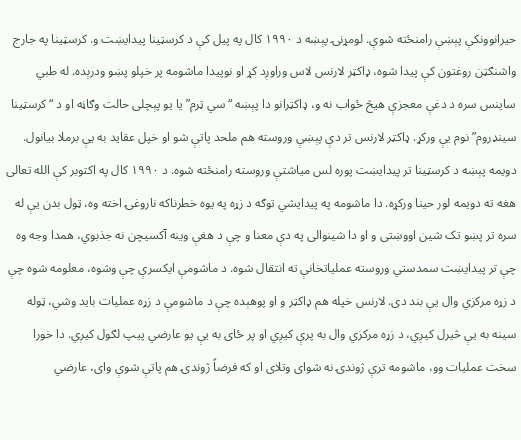حيرانوونکې پېښې رامنځته شوې. لومړنۍ پېښه د ۱۹۹۰ کال په پيل کې د کرسټينا پيدايښت و. کرسټينا په جارج واشنګټن روغتون کې پيدا شوه، ډاکټر لارنس لاس وراوږد کړ او نوپيدا ماشومه پر خپلو پښو ودرېده. له طبي ساينس سره د دغې معجزې هيڅ ځواب نه و، ډاکټرانو دا پېښه “سي ټرم” يا يو پېچلی حالت وګاڼه او د “کرسټينا سينډروم” نوم يې ورکړ. ډاکټر لارنس تر دې پېښې وروسته هم ملحد پاتې شو او خپل عقايد به يې برملا بيانول. دويمه پېښه د کرسټينا تر پيدايښت پوره لس مياشتې وروسته رامنځته شوه. د ۱۹۹۰ کال په اکتوبر کې الله تعالی هغه ته دويمه لور حينا ورکړه. دا ماشومه په پيدايشي توګه د زړه په يوه خطرناکه ناروغۍ اخته وه، ټول بدن يې له سره تر پښو تک شين اووښتی و او دا شينوالی په دې معنا و چې د هغې وينه آکسيچن نه جذبوي، همدا وجه وه چې تر پيدايښت سمدستي وروسته عملياتخانې ته انتقال شوه. د ماشومې ايکسرې چې وشوه، معلومه شوه چې د زړه مرکزي وال يې بند دی. لارنس خپله هم ډاکټر و او پوهېده چې د ماشومې د زړه عمليات بايد وشي، ټوله سينه به يې څيرل کيږي، د زړه مرکزي وال به پرې کيږي او پر ځای به يې يو عارضي پيپ لګول کيږي. دا خورا سخت عمليات وو، ماشومه ترې ژوندۍ نه شوای وتلای او که فرضاً ژوندۍ هم پاتې شوې وای، عارضي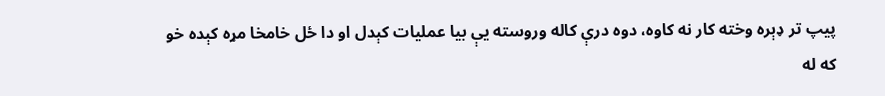پيپ تر ډېره وخته کار نه کاوه، دوه درې کاله وروسته يې بيا عمليات کېدل او دا ځل خامخا مړه کېده خو که له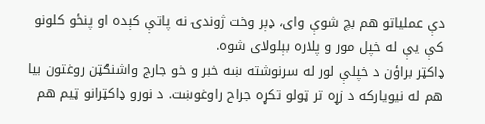دې عملياتو هم بچ شوې وای، ډېر وخت ژوندۍ نه پاتې کېده او پنځو کلونو کې يې له خپل مور و پلاره بېلولای شوه.
ډاکټر براؤن د خپلې لور له سرنوشته ښه خبر و خو جارج واشنګټن روغتون بيا هم له نيويارکه د زړه تر ټولو تکړه جراح راوغوښت. د نورو ډاکټرانو ټيم هم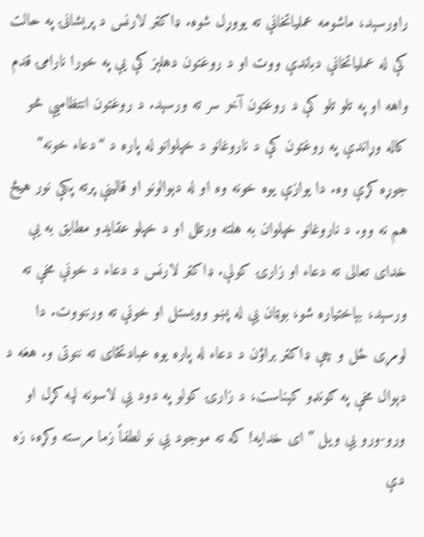راورسېد، ماشومه عملياتخانې ته يووړل شوه. ډاکټر لارنس د پرېشانۍ په حالت کې له عملياتخانې دباندې ووت او د روغتون دهلېز کې يې په خورا نارامۍ قدم واهه او په تلو تلو کې د روغتون آخر سر ته ورسېد. د روغتون انتظاميې څو کاله وړاندې په روغتون کې د ناروغانو د خپلوانو له پاره د “دعاء خونه” جوړه کړې وه. دا يوازې يوه خونه وه او له دېوالونو او قالينې پرته پکې نور هيڅ هم نه وو. د ناروغانو خپلوان به هلته ورتلل او د خپلو عقايدو مطابق به يې خدای تعالی ته دعاء او زارۍ کولې. ډاکټر لارنس د دعاء د خونې مخې ته ورسېد، بېاختياره شو، بوټان يې له پښو وويستل او خونې ته ورننووت. دا لومړی ځل و چې ډاکټر براؤن د دعاء له پاره يوه عبادتځای ته ننوتی و. هغه د دېوال مخې په ګونډو کېناست، د زارۍ کولو په دود يې لاسونه لپه کړل او ورو-ورو يې ويل ” ای خدايه! که ته موجود يې نو لطفاً زما مرسته وکړه، زه دې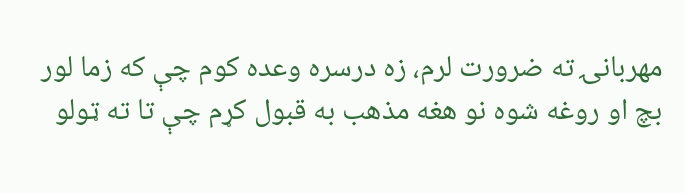مهربانۍ ته ضرورت لرم، زه درسره وعده کوم چې که زما لور بچ او روغه شوه نو هغه مذهب به قبول کړم چې تا ته ټولو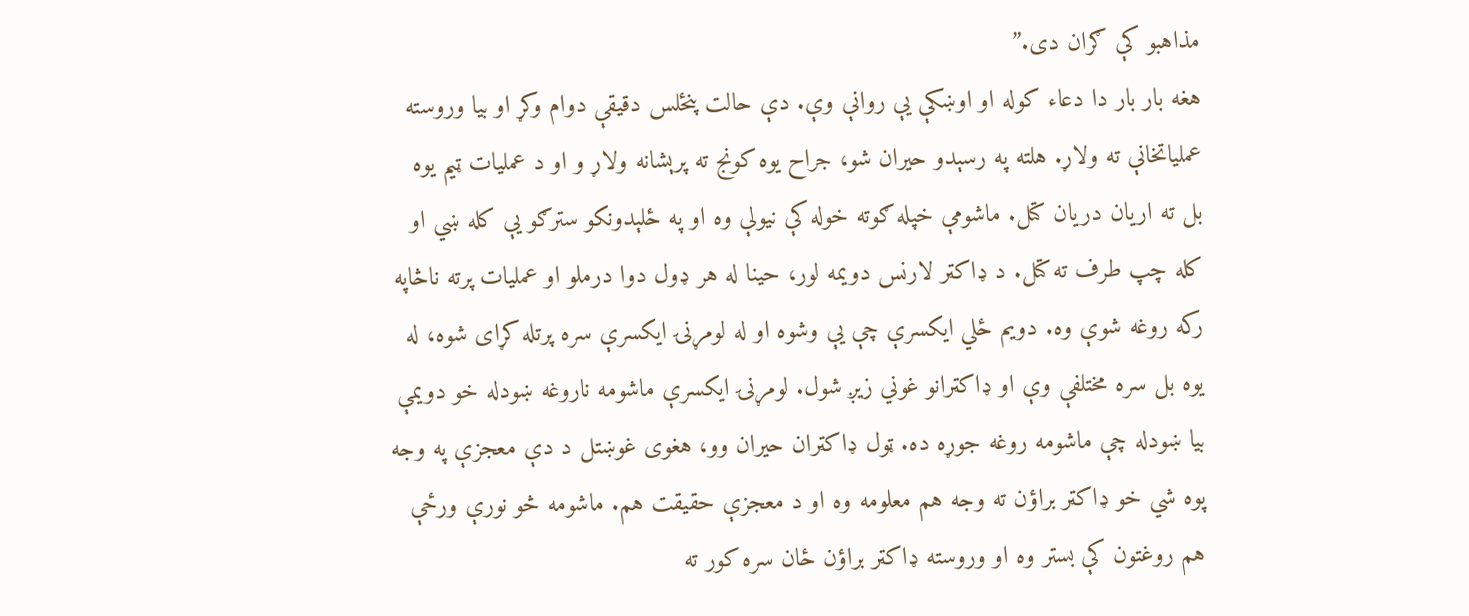مذاهبو کې ګران دی.”
هغه بار بار دا دعاء کوله او اوښکې يې روانې وې. دې حالت پنځلس دقيقې دوام وکړ او بيا وروسته عملياتخانې ته ولاړ. هلته په رسېدو حيران شو، جراح يوه کونج ته پرېشانه ولاړ و او د عمليات ټيم يوه بل ته اريان دريان کتل. ماشومې خپله ګوته خوله کې نيولې وه او په ځلېدونکو سترګو يې کله ښي او کله چپ طرف ته کتل. د ډاکټر لارنس دويمه لور، حينا له هر ډول دوا درملو او عمليات پرته ناڅاپه رکه روغه شوې وه. دويم ځلي ايکسرې چې يې وشوه او له لومړنۍ ايکسرې سره پرتله کړای شوه، له يوه بل سره مختلفې وې او ډاکټرانو غوني زيږ شول. لومړنۍ ايکسرې ماشومه ناروغه ښودله خو دويمې بيا ښودله چې ماشومه روغه جوړه ده. ټول ډاکټران حيران وو، هغوی غوښتل د دې معجزې په وجه پوه شي خو ډاکټر براؤن ته وجه هم معلومه وه او د معجزې حقيقت هم. ماشومه څو نورې ورځې هم روغتون کې بستر وه او وروسته ډاکټر براؤن ځان سره کور ته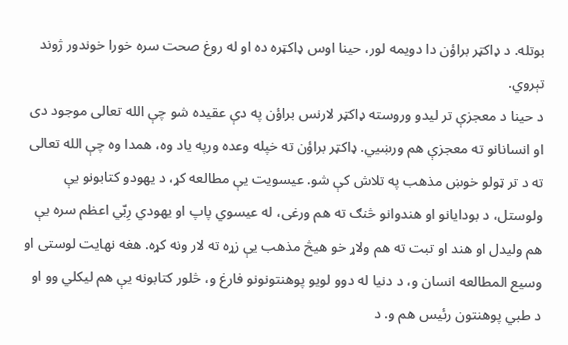بوتله. د ډاکټر براؤن دا دويمه لور، حينا اوس ډاکټره ده او له روغ صحت سره خورا خوندور ژوند تېروي.
د حينا د معجزې تر ليدو وروسته ډاکټر لارنس براؤن په دې عقيده شو چې الله تعالی موجود دی او انسانانو ته معجزې هم ورښيي. ډاکټر براؤن ته خپله وعده ورپه یاد وه، همدا وه چې الله تعالی ته د تر ټولو خوښ مذهب په تلاش کې شو. عيسويت يې مطالعه کړ، د يهودو کتابونو يې ولوستل، د بودايانو او هندوانو څنګ ته هم ورغی، له عيسوي پاپ او يهودي رِبّي اعظم سره يې هم وليدل او هند او تبت ته هم ولاړ خو هيڅ مذهب يې زړه ته لار ونه کړه. هغه نهايت لوستی او وسيع المطالعه انسان و، د دنيا له دوو لويو پوهنتونونو فارغ و، څلور کتابونه يې هم ليکلي وو او د طبي پوهنتون رئيس هم و. د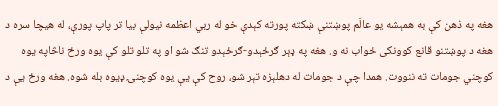هغه په ذهن کې به همېشه يو عالَم پوښتنې ښکته پورته کېدې خو له ربي اعظمه نيولې بيا تر پاپ پورې، له هيچا سره د هغه د پوښتنو قانع کوونکی ځواب نه و. هغه په ډېر ګرځېدو-ګرځېدو تنګ شو او په تلو تلو کې يوه ورځ ناڅاپه يوه کوچني جومات ته ننووت. همدا چې د جومات له دهلېزه تېر شو، روح کې يې يوه کوچنۍ ډيوه بله شوه. هغه ورځ يې د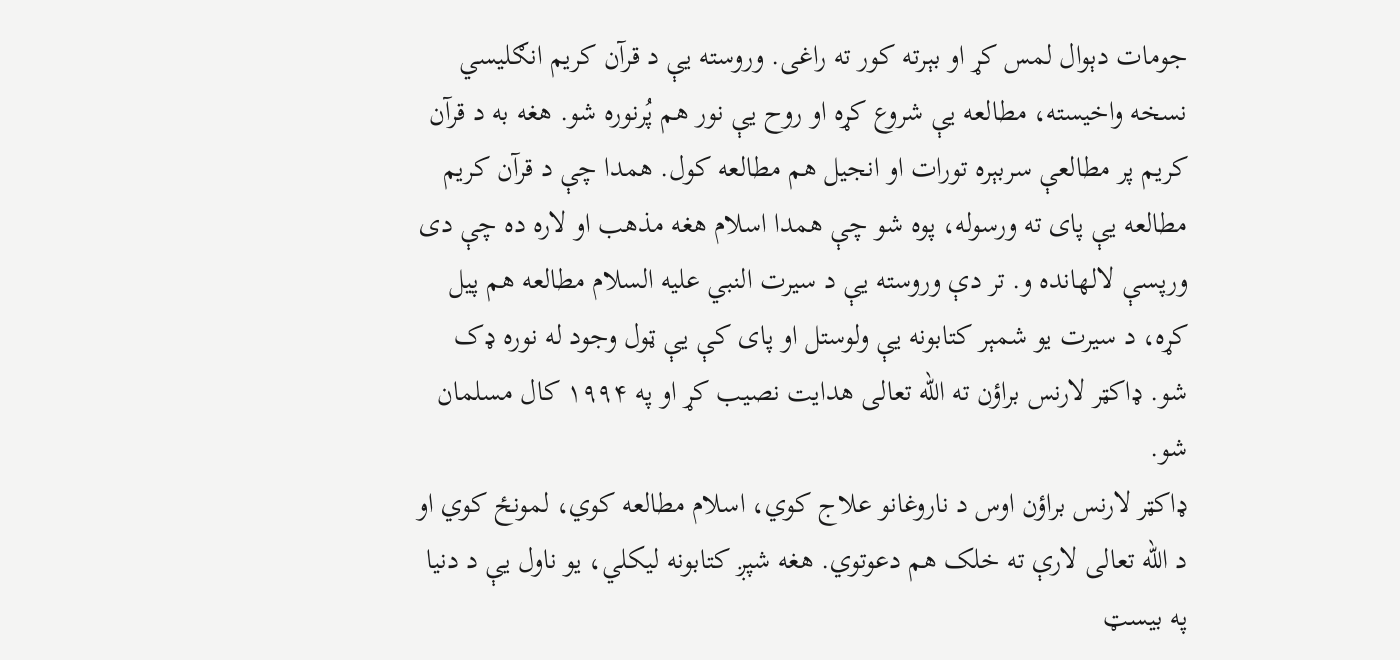جومات دېوال لمس کړ او بېرته کور ته راغی. وروسته يې د قرآن کريم انګليسي نسخه واخيسته، مطالعه يې شروع کړه او روح يې نور هم پُرنوره شو. هغه به د قرآن کريم پر مطالعې سربېره تورات او انجيل هم مطالعه کول. همدا چې د قرآن کريم مطالعه يې پای ته ورسوله، پوه شو چې همدا اسلام هغه مذهب او لاره ده چې دی ورپسې لالهانده و. تر دې وروسته يې د سيرت النبي عليه السلام مطالعه هم پيل کړه، د سيرت يو شمېر کتابونه يې ولوستل او پای کې يې ټول وجود له نوره ډک شو. ډاکټر لارنس براؤن ته الله تعالی هدايت نصيب کړ او په ۱۹۹۴ کال مسلمان شو.
ډاکټر لارنس براؤن اوس د ناروغانو علاج کوي، اسلام مطالعه کوي، لمونځ کوي او د الله تعالی لارې ته خلک هم دعوتوي. هغه شپږ کتابونه ليکلي، يو ناول يې د دنيا په بيسټ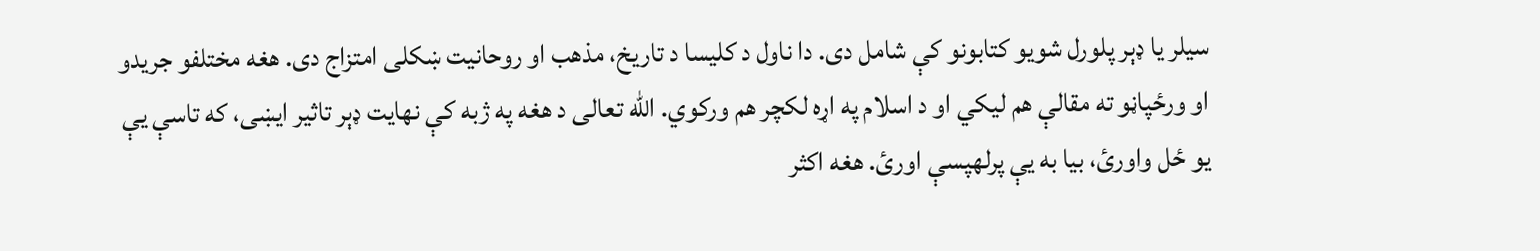سيلر يا ډېر پلورل شويو کتابونو کې شامل دی. دا ناول د کليسا د تاريخ، مذهب او روحانيت ښکلی امتزاج دی. هغه مختلفو جريدو او ورځپاڼو ته مقالې هم ليکي او د اسلام په اړه لکچر هم ورکوي. الله تعالی د هغه په ژبه کې نهايت ډېر تاثير ايښی، که تاسې يې يو ځل واورئ، بيا به يې پرلهپسې اورئ. هغه اکثر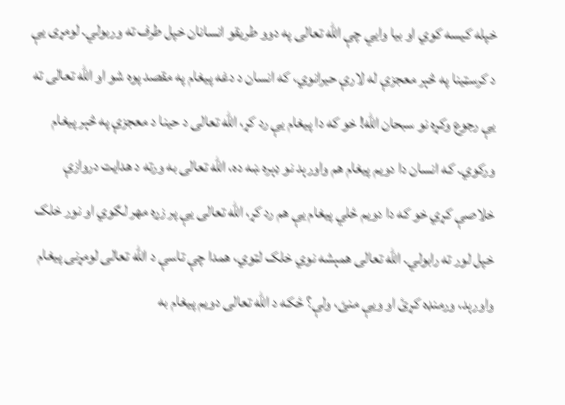خپله کيسه کوي او بيا وايي چې الله تعالی په دوو طريقو انسانان خپل طرف ته وربولي. لومړی يې د کرسټينا په څېر معجزې له لارې حيرانوي، که انسان د دغه پيغام په مقصد پوه شو او الله تعالی ته يې رجوع وکړه نو سبحان الله! خو که دا پيغام يې رد کړ، الله تعالی د حينا د معجزې په څېر پيغام ورکوي. که انسان دا دويم پيغام هم واورېد نو ډېره ښه ده، الله تعالی به ورته د هدايت دروازې خلاصې کړي خو که دا دويم ځلي پيغام يې هم رد کړ، الله تعالی يې پر زړه مهر لګوي او نور خلک خپل لور ته رابولي. الله تعالی همېشه نوي خلک لټوي، همدا چې تاسې د الله تعالی لومړنی پيغام واورېد، ورمنډه کړئ او ويې منئ، ولې؟ ځکه د الله تعالی دويم پيغام به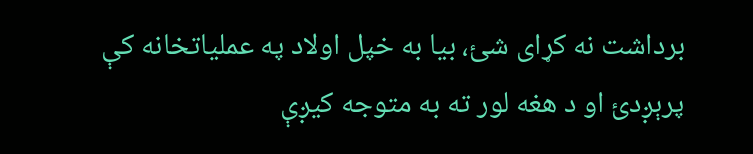برداشت نه کړای شئ، بيا به خپل اولاد په عملياتخانه کې پرېږدئ او د هغه لور ته به متوجه کيږې